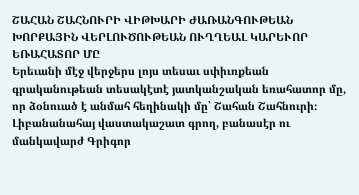ՇԱՀԱՆ ՇԱՀՆՈՒՐԻ ՎԻԹԽԱՐԻ ԺԱՌԱՆԳՈՒԹԵԱՆ ԽՈՐՔԱՅԻՆ ՎԵՐԼՈՒԾՈՒԹԵԱՆ ՈՒՂՂԵԱԼ ԿԱՐԵՒՈՐ ԵՌԱՀԱՏՈՐ ՄԸ
Երեւանի մէջ վերջերս լոյս տեսաւ սփիւռքեան գրականութեան տեսակէտէ յատկանշական եռահատոր մը, որ ձօնուած է անմահ հեղինակի մը՝ Շահան Շահնուրի։ Լիբանանահայ վաստակաշատ գրող, բանասէր ու մանկավարժ Գրիգոր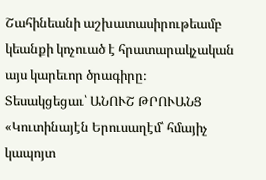Շահինեանի աշխատասիրութեամբ կեանքի կոչուած է հրատարակչական այս կարեւոր ծրագիրը։
Տեսակցեցաւ՝ ԱՆՈՒՇ ԹՐՈՒԱՆՑ
«Կուտինայէն Երուսաղէմ՝ հմայիչ կապոյտ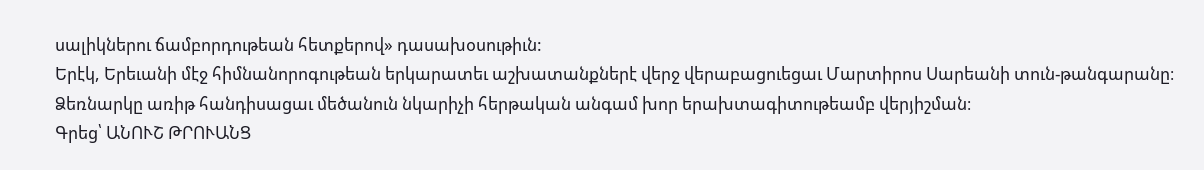սալիկներու ճամբորդութեան հետքերով» դասախօսութիւն:
Երէկ, Երեւանի մէջ հիմնանորոգութեան երկարատեւ աշխատանքներէ վերջ վերաբացուեցաւ Մարտիրոս Սարեանի տուն-թանգարանը։ Ձեռնարկը առիթ հանդիսացաւ մեծանուն նկարիչի հերթական անգամ խոր երախտագիտութեամբ վերյիշման։
Գրեց՝ ԱՆՈՒՇ ԹՐՈՒԱՆՑ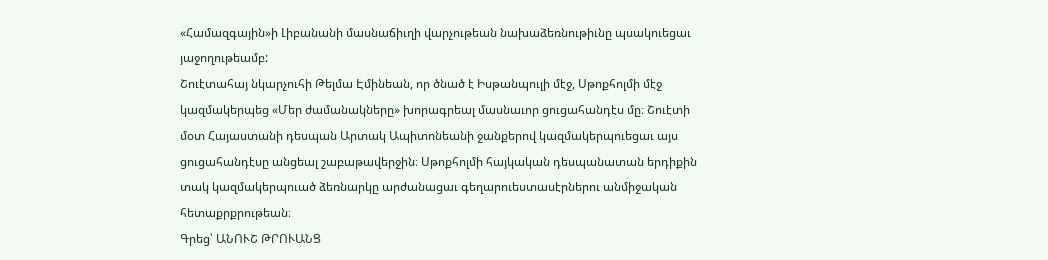«Համազգային»ի Լիբանանի մասնաճիւղի վարչութեան նախաձեռնութիւնը պսակուեցաւ յաջողութեամբ:
Շուէտահայ նկարչուհի Թելմա Էմինեան, որ ծնած է Իսթանպուլի մէջ, Սթոքհոլմի մէջ կազմակերպեց «Մեր ժամանակները» խորագրեալ մասնաւոր ցուցահանդէս մը։ Շուէտի մօտ Հայաստանի դեսպան Արտակ Ապիտոնեանի ջանքերով կազմակերպուեցաւ այս ցուցահանդէսը անցեալ շաբաթավերջին։ Սթոքհոլմի հայկական դեսպանատան երդիքին տակ կազմակերպուած ձեռնարկը արժանացաւ գեղարուեստասէրներու անմիջական հետաքրքրութեան։
Գրեց՝ ԱՆՈՒՇ ԹՐՈՒԱՆՑ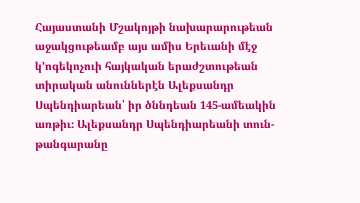Հայաստանի Մշակոյթի նախարարութեան աջակցութեամբ այս ամիս Երեւանի մէջ կ՚ոգեկոչուի հայկական երաժշտութեան տիրական անուններէն Ալեքսանդր Սպենդիարեան՝ իր ծննդեան 145-ամեակին առթիւ։ Ալեքսանդր Սպենդիարեանի տուն-թանգարանը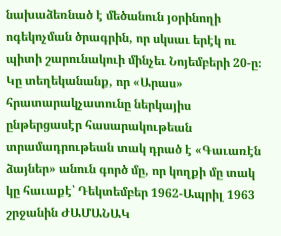նախաձեռնած է մեծանուն յօրինողի ոգեկոչման ծրագրին, որ սկսաւ երէկ ու պիտի շարունակուի մինչեւ Նոյեմբերի 20-ը։
Կը տեղեկանանք, որ «Արաս» հրատարակչատունը ներկայիս ընթերցասէր հասարակութեան տրամադրութեան տակ դրած է «Գաւառէն ձայներ» անուն գործ մը, որ կողքի մը տակ կը հաւաքէ՝ Դեկտեմբեր 1962-Ապրիլ 1963 շրջանին ԺԱՄԱՆԱԿ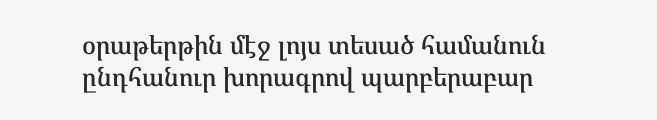օրաթերթին մէջ լոյս տեսած համանուն ընդհանուր խորագրով պարբերաբար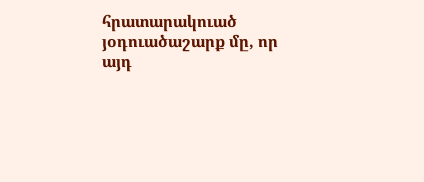հրատարակուած յօդուածաշարք մը, որ այդ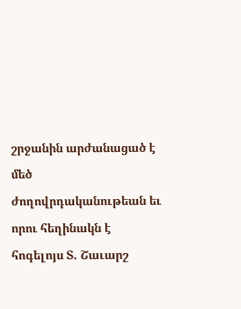շրջանին արժանացած է մեծ ժողովրդականութեան եւ որու հեղինակն է հոգելոյս Տ. Շաւարշ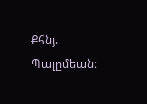Քհնյ. Պալըմեան։